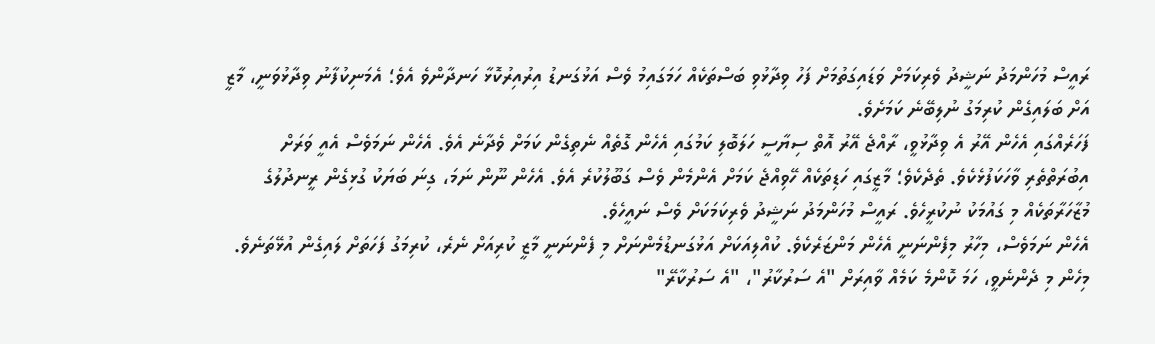ރައީސް މުހަންމަދު ނަޝީދު ވެރިކަމަށް ވަޑައިގަތުމަށް ފަހު ވިދާޅުވި ބަސްތަކެއް ހަމަގައިމު ވެސް އަޅުގަނޑު އިރުއިރުކޮޅާ ހަނދާންވެ އެވެ؛ އެމަނިކުފާނު ވިދާޅުވަނީ، މާޒީ އަށް ބަލައިގެން ކުރިމަގު ނުލިބޭނެ ކަމަށެވެ.
ފަހަރެއްގައި އެހެން އޭރު އެ ވިދާޅުވީ، ރާއްޖެ އޭރު އޮތް ސިޔާސީ ހަލަބޮލި ކަމުގައި އެހެން ގޮތެއް ނެތިގެން ކަމަށް ވެދާނެ އެވެ. އެހެން ނަމަވެސް އެއީ ވަރަށް އިބުރަތްތެރި ވާހަކަފުޅެކެވެ. ތެދެކެވެ؛ މާޒީގައި ހަޑިތަކެއް ހޭވިއްޖެ ކަމަށް އެންމެން ވެސް ގަބޫލުކުރެ އެވެ. އެހެން ނޫން ނަމަ، ގިނަ ބަޔަކު ގުޅިގެން ރީނދުލުގެ މުޒާހަރާތަކެއް މި ގައުމަކު ނުކުރީހެވެ. ރައީސް މުހަންމަދު ނަޝީދު ވެރިކަމަކަށް ވެސް ނައީހެވެ.
އެހެން ނަމަވެސް، މިހާރު މިފެންނަނީ އެހެން މަންޒަރެކެވެ. ކުއްލިއަކަށް އަޅުގަނޑުމެންނަށް މި ފެންނަނީ މާޒީ ކުރިއަށް ނެރެ، ކުރިމަގު ފަހަތަށް ލައިގެން އުޅޭތަނެވެ. މިހެން މި ދެންނެވީ، ހަމަ ކޮންމެ ކަމެއް ވާއިރަށް "އެ ސަރުކާރު"، "އެ ސަރުކާރޭ"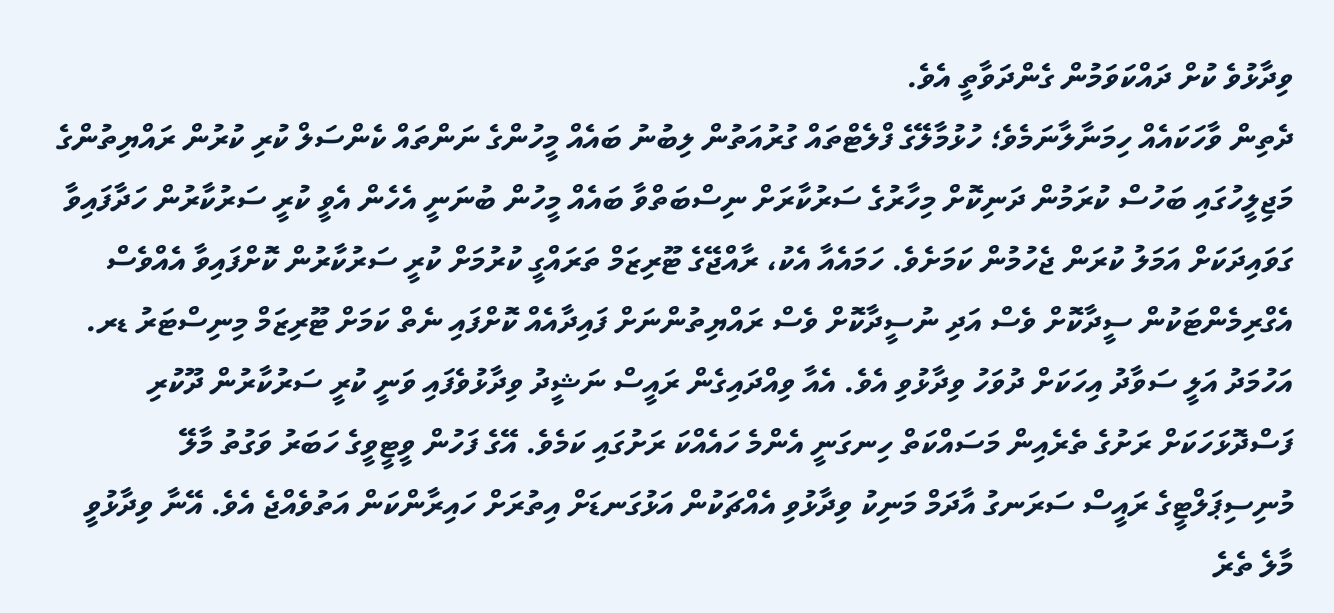ވިދާޅުވެ ކުށް ދައްކަވަމުން ގެންދަވާތީ އެވެ.
ދެތިން ވާހަކައެއް ހިމަނާލާނަމެވެ؛ ހުޅުމާލޭގެ ފްލެޓްތައް ގުރުއަތުން ލިބުނު ބައެއް މީހުންގެ ނަންތައް ކެންސަލް ކުރި ކުރުން ރައްޔިތުންގެ މަޖިލީހުގައި ބަހުސް ކުރަމުން ދަނިކޮށް މިހާރުގެ ސަރުކާރަށް ނިސްބަތްވާ ބައެއް މީހުން ބުނަނީ އެހެން އެވީ ކުރީ ސަރުކާރުން ހަދާފައިވާ ގަވައިދަކަށް އަމަލު ކުރަން ޖެހުމުން ކަމަށެވެ. ހަމައެއާ އެކު، ރާއްޖޭގެ ޓޫރިޒަމް ތަރައްގީ ކުރުމަށް ކުރީ ސަރުކާރުން ކޮށްފައިވާ އެއްވެސް އެގްރިމެންޓަކުން ސީދާކޮށް ވެސް އަދި ނުސީދާކޮށް ވެސް ރައްޔިތުންނަށް ފައިދާއެއް ކޮށްފައި ނެތް ކަމަށް ޓޫރިޒަމް މިނިސްޓަރު ޑރ. އަހުމަދު އަލީ ސަވާދު އިހަކަށް ދުވަހު ވިދާޅުވި އެވެ. އެއާ ވިއްދައިގެން ރައީސް ނަޝީދު ވިދާޅުވެފައި ވަނީ ކުރީ ސަރުކާރުން ދޫކުރި ފަސްދޮޅަހަކަށް ރަށުގެ ތެރެއިން މަސައްކަތް ހިނގަނީ އެންމެ ހައެއްކަ ރަށުގައި ކަމެވެ. އޭގެ ފަހުން ވީޓީވީގެ ހަބަރު ވަގުތު މާލޭ މުނިސިޕަލްޓީގެ ރައީސް ސަރަނގު އާދަމް މަނިކު ވިދާޅުވި އެއްޗަކުން އަޅުގަނޑަށް އިތުރަށް ހައިރާންކަން އަތުވެއްޖެ އެވެ. އޭނާ ވިދާޅުވީ މާލެ ތެރެ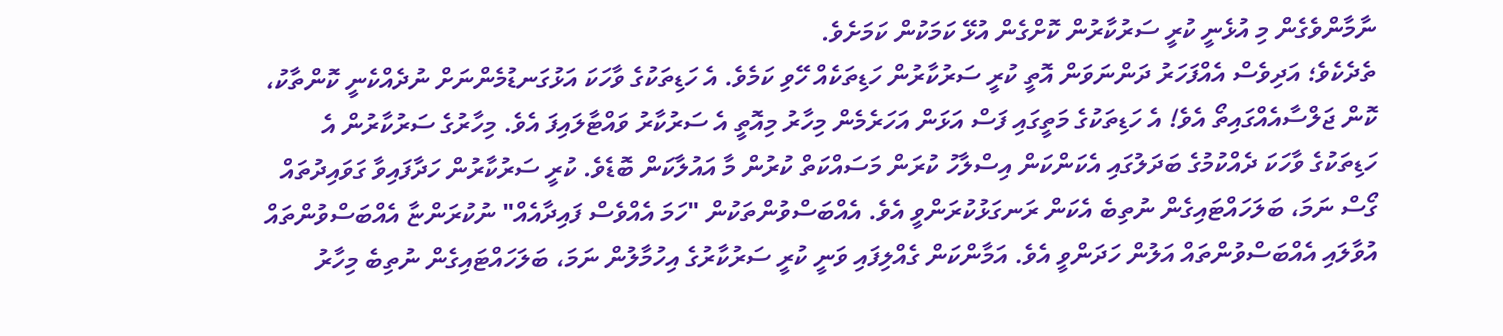ނާމާންވެގެން މި އުޅެނީ ކުރީ ސަރުކާރުން ކޮށްގެން އުޅޭ ކަމަކުން ކަމަށެވެ.
ތެދެކެވެ؛ އަދިވެސް އެއްފަހަރު ދަންނަވަން އޮތީ ކުރީ ސަރުކާރުން ހަޑިތަކެއް ހޭވި ކަމެވެ. އެ ހަޑިތަކުގެ ވާހަކަ އަޅުގަނޑުމެންނަށް ނުދެއްކެނީ ކޮންތާކު، ކޮން ޖަލްސާއެއްގައިތޯ އެވެ! އެ ހަޑިތަކުގެ މަތީގައި ފަސް އަޅަން އަހަރެމެން މިހާރު މިއޮތީ އެ ސަރުކާރު ވައްޓާލައިފަ އެވެ. މިހާރުގެ ސަރުކާރުން އެ ހަޑިތަކުގެ ވާހަކަ ދެއްކުމުގެ ބަދަލުގައި އެކަންކަން އިސްލާހު ކުރަން މަސައްކަތް ކުރުން މާ އައުލާކަން ބޮޑެވެ. ކުރީ ސަރުކާރުން ހަދާފައިވާ ގަވައިދުތައް ގޯސް ނަމަ، ބަލަހައްޓައިގެން ނުތިބެ އެކަން ރަނގަޅުކުރަންވީ އެވެ. އެއްބަސްވުންތަކުން "ހަމަ އެއްވެސް ފައިދާއެއް" ނުކުރަންޏާ އެއްބަސްވުންތައް އުވާލައި އެއްބަސްވުންތައް އަލުން ހަދަންވީ އެވެ. އަމާންކަން ގެއްލިފައި ވަނީ ކުރީ ސަރުކާރުގެ އިހުމާލުން ނަމަ، ބަލަހައްޓައިގެން ނުތިބެ މިހާރު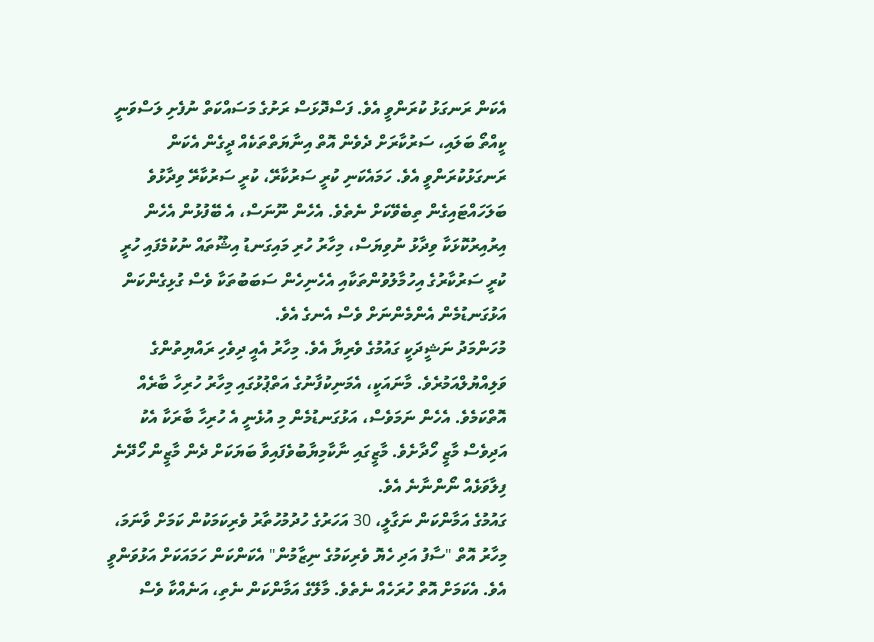އެކަން ރަނގަޅު ކުރަންވީ އެވެ. ފަސްދޮޅަސް ރަށުގެ މަސައްކަތް ނުފެށި ލަސްވަނީ ކީއްތޯ ބަލައި، ސަރުކާރަށް ދެވެން އޮތް އިނާޔަތްތަކެއް ދީގެން އެކަން ރަނގަޅުކުރަންވީ އެވެ. ހަމައެކަނި ކުރީ ސަރުކާރޭ، ކުރީ ސަރުކާރޭ ވިދާޅުވެ ބަލަހައްޓައިގެން ތިބެވޭކަށް ނެތެވެ. އެހެން ނޫނަސް، އެ ބޭފުޅުން އެހެން އިރުއިރުކޮޅަކާ ވިދާޅު ނުވިޔަސް، މިހާރު ހުރި މައިގަނޑު އިޝޫތައް ނުކުމެފައި ހުރީ ކުރީ ސަރުކާރުގެ އިހުމާލުވުންތަކާއި އެހެނިހެން ސަބަބުތަކާ ވެސް ގުޅިގެންކަން އަޅުގަނޑުމެން އެންމެންނަށް ވެސް އެނގެ އެވެ.
މުހަންމަދު ނަޝީދަކީ ގައުމުގެ ވެރިޔާ އެވެ. މިހާރު އެއީ ދިވެހި ރައްޔިތުންގެ ވަލިއްޔުލްއަމުރެވެ. މާނައަކީ، އެމަނިކުފާނުގެ އަތްޕުޅުގައި މިހާރު ހުރިހާ ބާރެއް އޮތްކަމެވެ. އެހެން ނަމަވެސް، އަޅުގަނޑުމެން މި އުޅެނީ އެ ހުރިހާ ބާރަކާ އެކު އަދިވެސް މާޒީ ހޯދާށެވެ. މާޒީގައި ނާކާމިޔާބުވެފައިވާ ބަޔަކަށް ދެން މާޒީން ހޯދޭނެ ފިލާވަޅެއް ނޯންނާނެ އެވެ.
ގައުމުގެ އަމާންކަން ނަގާލީ، 30 އަހަރުގެ ހުދުމުހުތާރު ވެރިކަމަކުން ކަމަށް ވާނަމަ، މިހާރު އޮތް "ސާފު އަދި ހެޔޮ ވެރިކަމުގެ ނިޒާމުން" އެކަންކަން ހަމައަކަށް އަޅުވަންވީ އެވެ. އެކަމަށް އޮތް ހުރަހެއް ނެތެވެ. މާލޭގެ އަމާންކަން ނެތި، އަނެއްކާ ވެސް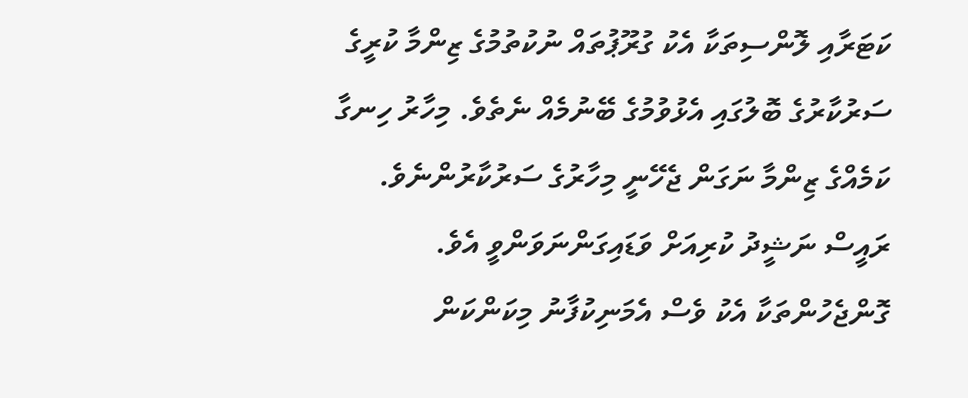ކަޓަރާއި ލޮންސިތަކާ އެކު ގުރޫޕުތައް ނުކުތުމުގެ ޒިންމާ ކުރީގެ ސަރުކާރުގެ ބޮލުގައި އެޅުވުމުގެ ބޭނުމެއް ނެތެވެ. މިހާރު ހިނގާ ކަމެއްގެ ޒިންމާ ނަގަން ޖެހޭނީ މިހާރުގެ ސަރުކާރުންނެވެ.
ރައީސް ނަޝީދު ކުރިއަށް ވަޑައިގަންނަވަންވީ އެވެ. ގޮންޖެހުންތަކާ އެކު ވެސް އެމަނިކުފާނު މިކަންކަން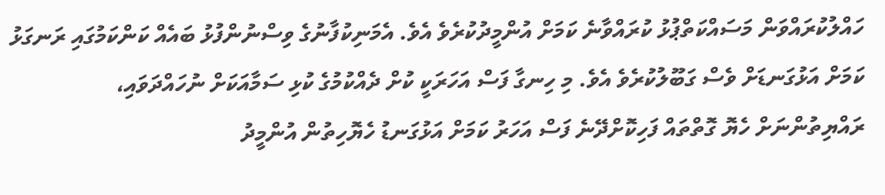ހައްލުކުރައްވަން މަސައްކަތްޕުޅު ކުރައްވާނެ ކަމަށް އުންމީދުކުރެވެ އެވެ. އެމަނިކުފާނުގެ ވިސްނުންފުޅު ބައެއް ކަންކަމުގައި ރަނގަޅު ކަމަށް އަޅުގަނޑަށް ވެސް ގަބޫލުކުރެވެ އެވެ. މި ހިނގާ ފަސް އަހަރަކީ ކުށް ދެއްކުމުގެ ކުޅި ސަމާއަކަށް ނުހައްދަވައި، ރައްޔިތުންނަށް ހެޔޮ ގޮތްތައް ފަހިކޮށްދޭނެ ފަސް އަހަރު ކަމަށް އަޅުގަނޑު ހެޔޮހިތުން އުންމީދު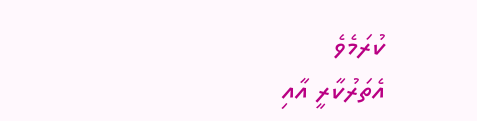ކުރަމެވެ
އެތަރުކާރީ އާއި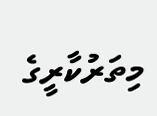މިތަރުކާރީގެ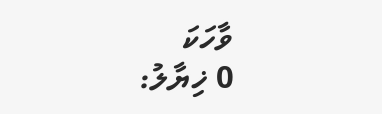ވާހަކަ
0 ޚިޔާލު: